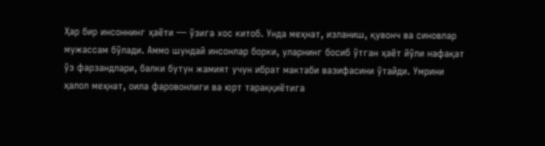Ҳар бир инсоннинг ҳаёти — ўзига хос китоб. Унда меҳнат, изланиш, қувонч ва синовлар мужассам бўлади. Аммо шундай инсонлар борки, уларнинг босиб ўтган ҳаёт йўли нафақат ўз фарзандлари, балки бутун жамият учун ибрат мактаби вазифасини ўтайди. Умрини ҳалол меҳнат, оила фаровонлиги ва юрт тараққиётига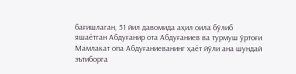бағишлаган, 51 йил давомида аҳил оила бўлиб яшаётган Абдуғанир ота Абдуғаниев ва турмуш ўртоғи Мамлакат опа Абдуғаниеванинг ҳаёт йўли ана шундай эътиборга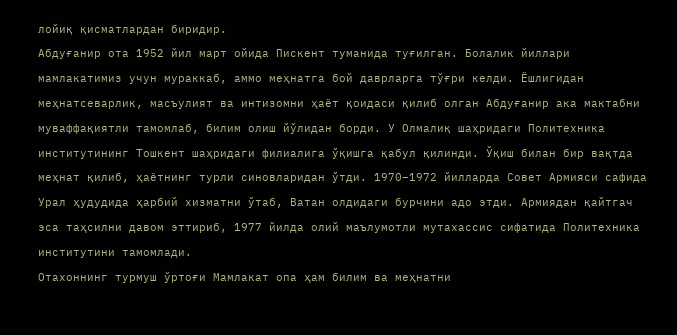лойиқ қисматлардан биридир.
Абдуғанир ота 1952 йил март ойида Пискент туманида туғилган. Болалик йиллари мамлакатимиз учун мураккаб, аммо меҳнатга бой даврларга тўғри келди. Ёшлигидан меҳнатсеварлик, масъулият ва интизомни ҳаёт қоидаси қилиб олган Абдуғанир ака мактабни муваффақиятли тамомлаб, билим олиш йўлидан борди. У Олмалиқ шаҳридаги Политехника институтининг Тошкент шаҳридаги филиалига ўқишга қабул қилинди. Ўқиш билан бир вақтда меҳнат қилиб, ҳаётнинг турли синовларидан ўтди. 1970–1972 йилларда Совет Армияси сафида Урал ҳудудида ҳарбий хизматни ўтаб, Ватан олдидаги бурчини адо этди. Армиядан қайтгач эса таҳсилни давом эттириб, 1977 йилда олий маълумотли мутахассис сифатида Политехника институтини тамомлади.
Отахоннинг турмуш ўртоғи Мамлакат опа ҳам билим ва меҳнатни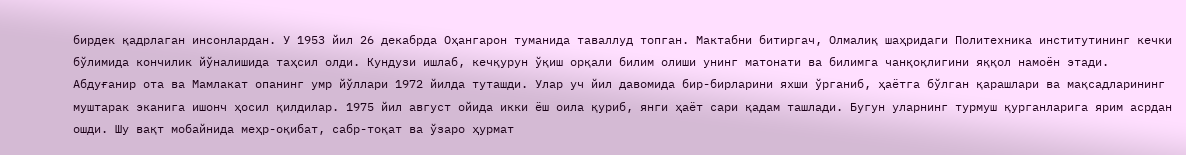бирдек қадрлаган инсонлардан. У 1953 йил 26 декабрда Оҳангарон туманида таваллуд топган. Мактабни битиргач, Олмалиқ шаҳридаги Политехника институтининг кечки бўлимида кончилик йўналишида таҳсил олди. Кундузи ишлаб, кечқурун ўқиш орқали билим олиши унинг матонати ва билимга чанқоқлигини яққол намоён этади.
Абдуғанир ота ва Мамлакат опанинг умр йўллари 1972 йилда туташди. Улар уч йил давомида бир-бирларини яхши ўрганиб, ҳаётга бўлган қарашлари ва мақсадларининг муштарак эканига ишонч ҳосил қилдилар. 1975 йил август ойида икки ёш оила қуриб, янги ҳаёт сари қадам ташлади. Бугун уларнинг турмуш қурганларига ярим асрдан ошди. Шу вақт мобайнида меҳр-оқибат, сабр-тоқат ва ўзаро ҳурмат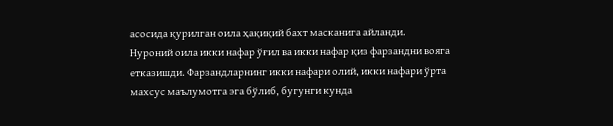асосида қурилган оила ҳақиқий бахт масканига айланди.
Нуроний оила икки нафар ўғил ва икки нафар қиз фарзандни вояга етказишди. Фарзандларнинг икки нафари олий, икки нафари ўрта махсус маълумотга эга бўлиб, бугунги кунда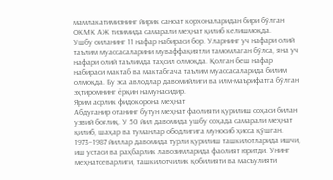мамлакатимизнинг йирик саноат корхоналаридан бири бўлган ОКМК АЖ тизимида самарали меҳнат қилиб келишмоқда.
Ушбу оиланинг 11 нафар набираси бор. Уларнинг уч нафари олий таълим муассасаларини муваффақиятли тамомлаган бўлса, яна уч нафари олий таълимда таҳсил олмоқда. Қолган беш нафар набираси мактаб ва мактабгача таълим муассасаларида билим олмоқда. Бу эса авлодлар давомийлиги ва илм-маърифатга бўлган эҳтиромнинг ёрқин намунасидир.
Ярим асрлик фидокорона меҳнат
Абдуғанир отанинг бутун меҳнат фаолияти қурилиш соҳаси билан узвий боғлиқ. У 50 йил давомида ушбу соҳада самарали меҳнат қилиб, шаҳар ва туманлар ободлигига муносиб ҳисса қўшган. 1973–1987 йиллар давомида турли қурилиш ташкилотларида ишчи, иш устаси ва раҳбарлик лавозимларида фаолият юритди. Унинг меҳнатсеварлиги, ташкилотчилик қобилияти ва масъулияти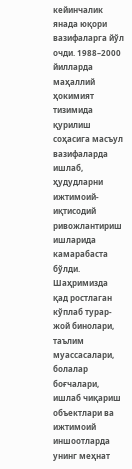кейинчалик янада юқори вазифаларга йўл очди. 1988–2000 йилларда маҳаллий ҳокимият тизимида қурилиш соҳасига масъул вазифаларда ишлаб, ҳудудларни ижтимоий-иқтисодий ривожлантириш ишларида камарабаста бўлди. Шаҳримизда қад ростлаган кўплаб турар-жой бинолари, таълим муассасалари, болалар боғчалари, ишлаб чиқариш объектлари ва ижтимоий иншоотларда унинг меҳнат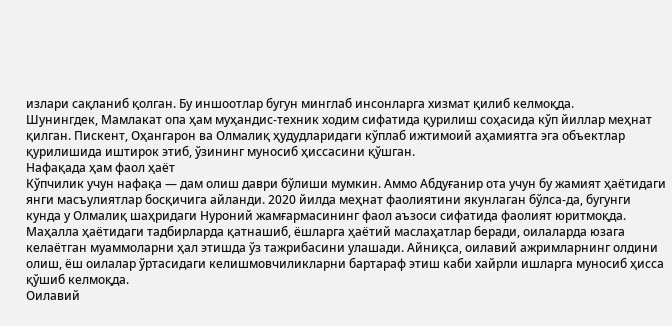излари сақланиб қолган. Бу иншоотлар бугун минглаб инсонларга хизмат қилиб келмоқда.
Шунингдек, Мамлакат опа ҳам муҳандис-техник ходим сифатида қурилиш соҳасида кўп йиллар меҳнат қилган. Пискент, Оҳангарон ва Олмалиқ ҳудудларидаги кўплаб ижтимоий аҳамиятга эга объектлар қурилишида иштирок этиб, ўзининг муносиб ҳиссасини қўшган.
Нафақада ҳам фаол ҳаёт
Кўпчилик учун нафақа — дам олиш даври бўлиши мумкин. Аммо Абдуғанир ота учун бу жамият ҳаётидаги янги масъулиятлар босқичига айланди. 2020 йилда меҳнат фаолиятини якунлаган бўлса-да, бугунги кунда у Олмалиқ шаҳридаги Нуроний жамғармасининг фаол аъзоси сифатида фаолият юритмоқда. Маҳалла ҳаётидаги тадбирларда қатнашиб, ёшларга ҳаётий маслаҳатлар беради, оилаларда юзага келаётган муаммоларни ҳал этишда ўз тажрибасини улашади. Айниқса, оилавий ажримларнинг олдини олиш, ёш оилалар ўртасидаги келишмовчиликларни бартараф этиш каби хайрли ишларга муносиб ҳисса қўшиб келмоқда.
Оилавий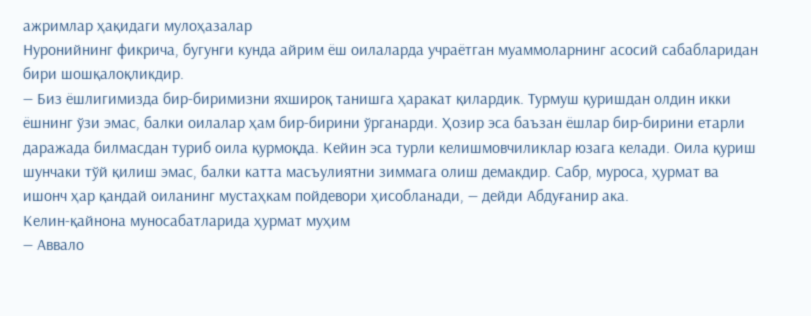ажримлар ҳақидаги мулоҳазалар
Нуронийнинг фикрича, бугунги кунда айрим ёш оилаларда учраётган муаммоларнинг асосий сабабларидан бири шошқалоқликдир.
— Биз ёшлигимизда бир-биримизни яхшироқ танишга ҳаракат қилардик. Турмуш қуришдан олдин икки ёшнинг ўзи эмас, балки оилалар ҳам бир-бирини ўрганарди. Ҳозир эса баъзан ёшлар бир-бирини етарли даражада билмасдан туриб оила қурмоқда. Кейин эса турли келишмовчиликлар юзага келади. Оила қуриш шунчаки тўй қилиш эмас, балки катта масъулиятни зиммага олиш демакдир. Сабр, муроса, ҳурмат ва ишонч ҳар қандай оиланинг мустаҳкам пойдевори ҳисобланади, — дейди Абдуғанир ака.
Келин-қайнона муносабатларида ҳурмат муҳим
— Аввало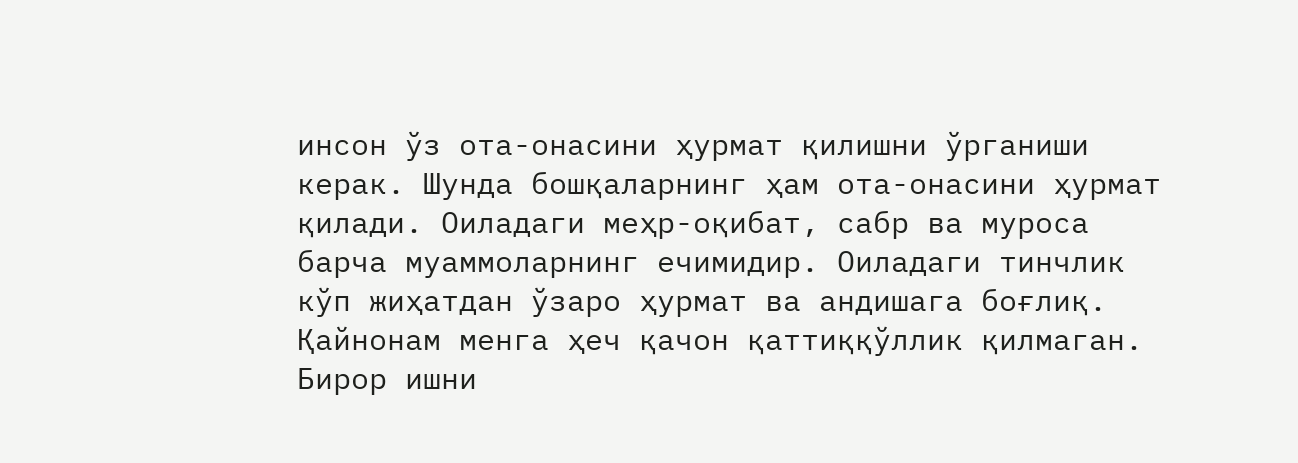инсон ўз ота-онасини ҳурмат қилишни ўрганиши керак. Шунда бошқаларнинг ҳам ота-онасини ҳурмат қилади. Оиладаги меҳр-оқибат, сабр ва муроса барча муаммоларнинг ечимидир. Оиладаги тинчлик кўп жиҳатдан ўзаро ҳурмат ва андишага боғлиқ. Қайнонам менга ҳеч қачон қаттиққўллик қилмаган. Бирор ишни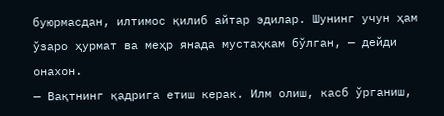буюрмасдан, илтимос қилиб айтар эдилар. Шунинг учун ҳам ўзаро ҳурмат ва меҳр янада мустаҳкам бўлган, — дейди онахон.
— Вақтнинг қадрига етиш керак. Илм олиш, касб ўрганиш,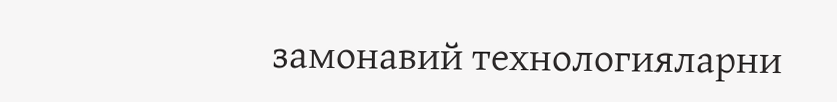замонавий технологияларни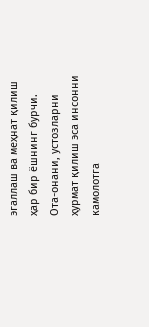эгаллаш ва меҳнат қилиш ҳар бир ёшнинг бурчи. Ота-онани, устозларни ҳурмат қилиш эса инсонни камолотга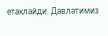етаклайди. Давлатимиз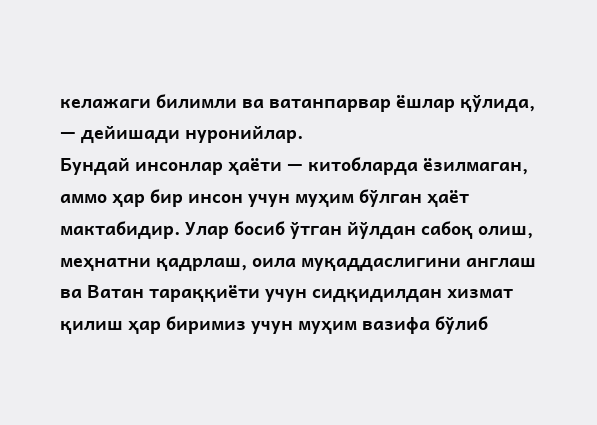келажаги билимли ва ватанпарвар ёшлар қўлида, — дейишади нуронийлар.
Бундай инсонлар ҳаёти — китобларда ёзилмаган, аммо ҳар бир инсон учун муҳим бўлган ҳаёт мактабидир. Улар босиб ўтган йўлдан сабоқ олиш, меҳнатни қадрлаш, оила муқаддаслигини англаш ва Ватан тараққиёти учун сидқидилдан хизмат қилиш ҳар биримиз учун муҳим вазифа бўлиб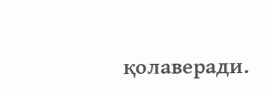қолаверади.